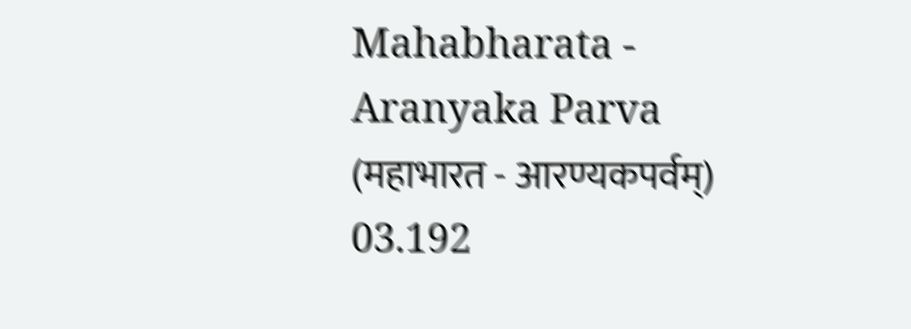Mahabharata - Aranyaka Parva (महाभारत - आरण्यकपर्वम्)
03.192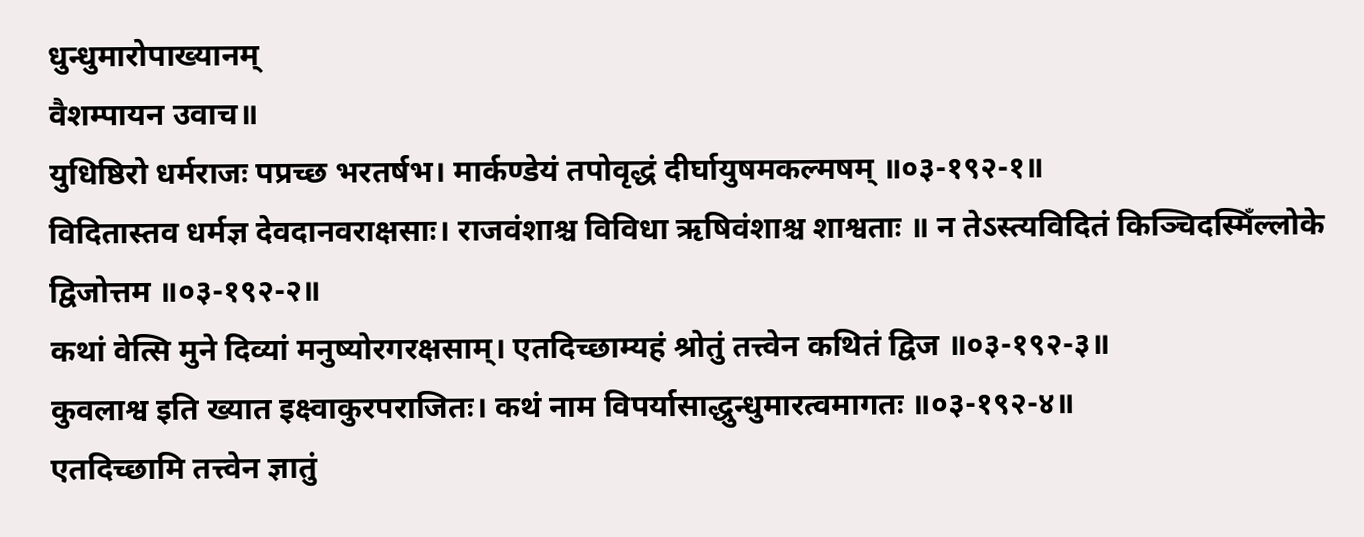धुन्धुमारोपाख्यानम्
वैशम्पायन उवाच॥
युधिष्ठिरो धर्मराजः पप्रच्छ भरतर्षभ। मार्कण्डेयं तपोवृद्धं दीर्घायुषमकल्मषम् ॥०३-१९२-१॥
विदितास्तव धर्मज्ञ देवदानवराक्षसाः। राजवंशाश्च विविधा ऋषिवंशाश्च शाश्वताः ॥ न तेऽस्त्यविदितं किञ्चिदस्मिँल्लोके द्विजोत्तम ॥०३-१९२-२॥
कथां वेत्सि मुने दिव्यां मनुष्योरगरक्षसाम्। एतदिच्छाम्यहं श्रोतुं तत्त्वेन कथितं द्विज ॥०३-१९२-३॥
कुवलाश्व इति ख्यात इक्ष्वाकुरपराजितः। कथं नाम विपर्यासाद्धुन्धुमारत्वमागतः ॥०३-१९२-४॥
एतदिच्छामि तत्त्वेन ज्ञातुं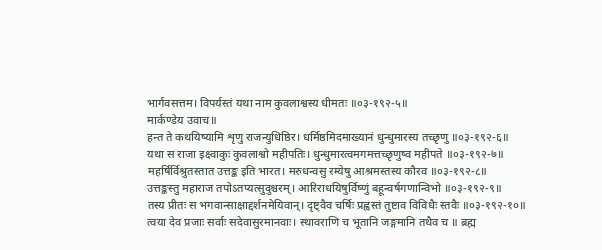भार्गवसत्तम। विपर्यस्तं यथा नाम कुवलाश्वस्य धीमतः ॥०३-१९२-५॥
मार्कण्डेय उवाच॥
हन्त ते कथयिष्यामि शृणु राजन्युधिष्ठिर। धर्मिष्ठमिदमाख्यानं धुन्धुमारस्य तच्छृणु ॥०३-१९२-६॥
यथा स राजा इक्ष्वाकुः कुवलाश्वो महीपतिः। धुन्धुमारत्वमगमत्तच्छृणुष्व महीपते ॥०३-१९२-७॥
महर्षिर्विश्रुतस्तात उत्तङ्क इति भारत। मरुधन्वसु रम्येषु आश्रमस्तस्य कौरव ॥०३-१९२-८॥
उत्तङ्कस्तु महाराज तपोऽतप्यत्सुदुश्चरम्। आरिराधयिषुर्विष्णुं बहून्वर्षगणान्विभो ॥०३-१९२-९॥
तस्य प्रीतः स भगवान्साक्षाद्दर्शनमेयिवान्। दृष्ट्वैव चर्षिः प्रह्वस्तं तुष्टाव विविधैः स्तवैः ॥०३-१९२-१०॥
त्वया देव प्रजाः सर्वाः सदेवासुरमानवाः। स्थावराणि च भूतानि जङ्गमानि तथैव च ॥ ब्रह्म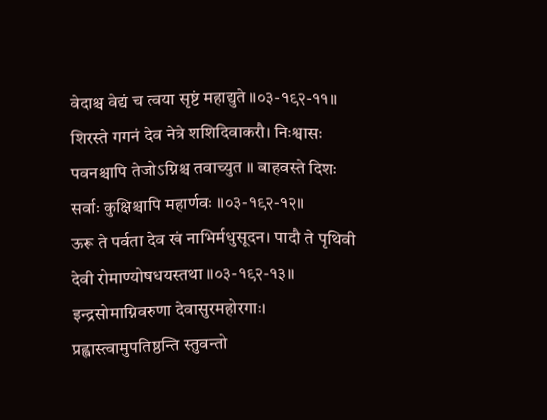वेदाश्च वेद्यं च त्वया सृष्टं महाद्युते ॥०३-१९२-११॥
शिरस्ते गगनं देव नेत्रे शशिदिवाकरौ। निःश्वासः पवनश्चापि तेजोऽग्निश्च तवाच्युत ॥ बाहवस्ते दिशः सर्वाः कुक्षिश्चापि महार्णवः ॥०३-१९२-१२॥
ऊरू ते पर्वता देव खं नाभिर्मधुसूदन। पादौ ते पृथिवी देवी रोमाण्योषधयस्तथा ॥०३-१९२-१३॥
इन्द्रसोमाग्निवरुणा देवासुरमहोरगाः। प्रह्वास्त्वामुपतिष्ठन्ति स्तुवन्तो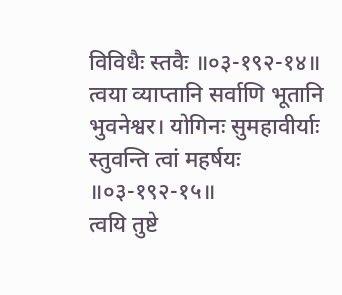विविधैः स्तवैः ॥०३-१९२-१४॥
त्वया व्याप्तानि सर्वाणि भूतानि भुवनेश्वर। योगिनः सुमहावीर्याः स्तुवन्ति त्वां महर्षयः ॥०३-१९२-१५॥
त्वयि तुष्टे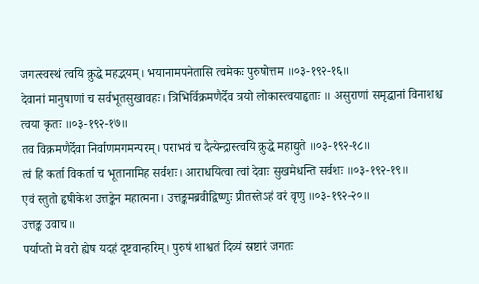जगत्स्वस्थं त्वयि क्रुद्धे महद्भयम्। भयानामपनेतासि त्वमेकः पुरुषोत्तम ॥०३-१९२-१६॥
देवानां मानुषाणां च सर्वभूतसुखावहः। त्रिभिर्विक्रमणैर्देव त्रयो लोकास्त्वयाहृताः ॥ असुराणां समृद्धानां विनाशश्च त्वया कृतः ॥०३-१९२-१७॥
तव विक्रमणैर्देवा निर्वाणमगमन्परम्। पराभवं च दैत्येन्द्रास्त्वयि क्रुद्धे महाद्युते ॥०३-१९२-१८॥
त्वं हि कर्ता विकर्ता च भूतानामिह सर्वशः। आराधयित्वा त्वां देवाः सुखमेधन्ति सर्वशः ॥०३-१९२-१९॥
एवं स्तुतो हृषीकेश उत्तङ्केन महात्मना। उत्तङ्कमब्रवीद्विष्णुः प्रीतस्तेऽहं वरं वृणु ॥०३-१९२-२०॥
उत्तङ्क उवाच॥
पर्याप्तो मे वरो ह्येष यदहं दृष्टवान्हरिम्। पुरुषं शाश्वतं दिव्यं स्रष्टारं जगतः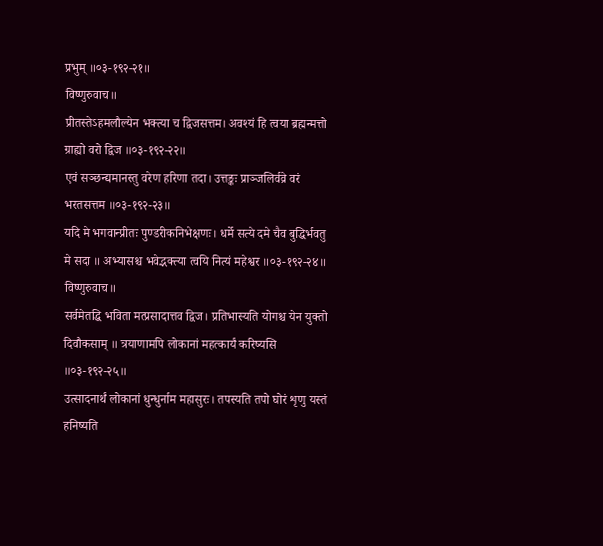प्रभुम् ॥०३-१९२-२१॥
विष्णुरुवाच॥
प्रीतस्तेऽहमलौल्येन भक्त्या च द्विजसत्तम। अवश्यं हि त्वया ब्रह्मन्मत्तो ग्राह्यो वरो द्विज ॥०३-१९२-२२॥
एवं सञ्छन्द्यमानस्तु वरेण हरिणा तदा। उत्तङ्कः प्राञ्जलिर्वव्रे वरं भरतसत्तम ॥०३-१९२-२३॥
यदि मे भगवान्प्रीतः पुण्डरीकनिभेक्षणः। धर्मे सत्ये दमे चैव बुद्धिर्भवतु मे सदा ॥ अभ्यासश्च भवेद्भक्त्या त्वयि नित्यं महेश्वर ॥०३-१९२-२४॥
विष्णुरुवाच॥
सर्वमेतद्धि भविता मत्प्रसादात्तव द्विज। प्रतिभास्यति योगश्च येन युक्तो दिवौकसाम् ॥ त्रयाणामपि लोकानां महत्कार्यं करिष्यसि ॥०३-१९२-२५॥
उत्सादनार्थं लोकानां धुन्धुर्नाम महासुरः। तपस्यति तपो घोरं शृणु यस्तं हनिष्यति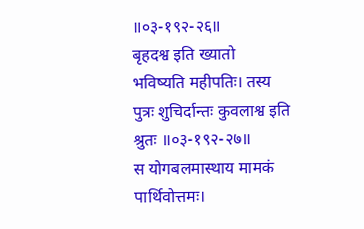॥०३-१९२-२६॥
बृहदश्व इति ख्यातो भविष्यति महीपतिः। तस्य पुत्रः शुचिर्दान्तः कुवलाश्व इति श्रुतः ॥०३-१९२-२७॥
स योगबलमास्थाय मामकं पार्थिवोत्तमः।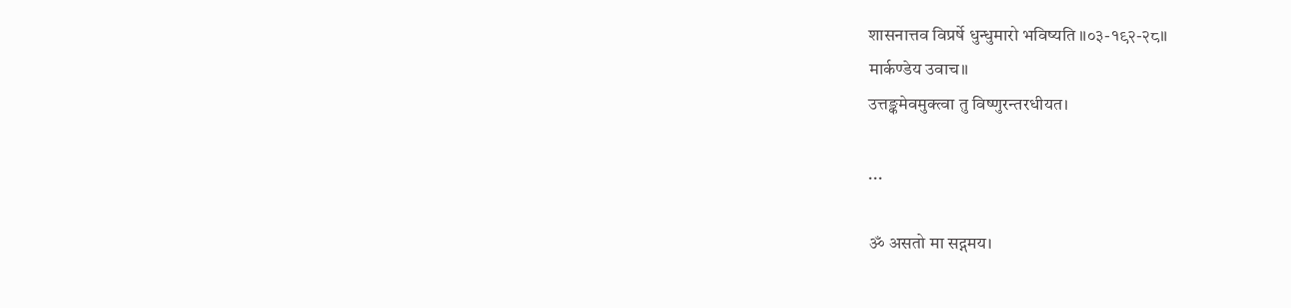शासनात्तव विप्रर्षे धुन्धुमारो भविष्यति ॥०३-१९२-२८॥
मार्कण्डेय उवाच॥
उत्तङ्कमेवमुक्त्वा तु विष्णुरन्तरधीयत।

...

ॐ असतो मा सद्गमय।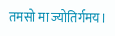तमसो मा ज्योतिर्गमय।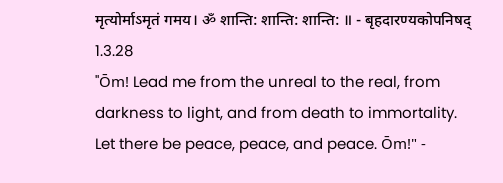मृत्योर्माऽमृतं गमय। ॐ शान्ति: शान्ति: शान्ति: ॥ - बृहदारण्यकोपनिषद् 1.3.28
"Ōm! Lead me from the unreal to the real, from darkness to light, and from death to immortality. Let there be peace, peace, and peace. Ōm!" -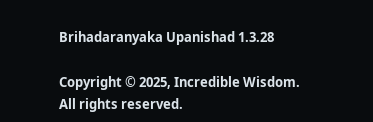Brihadaranyaka Upanishad 1.3.28

Copyright © 2025, Incredible Wisdom.
All rights reserved.